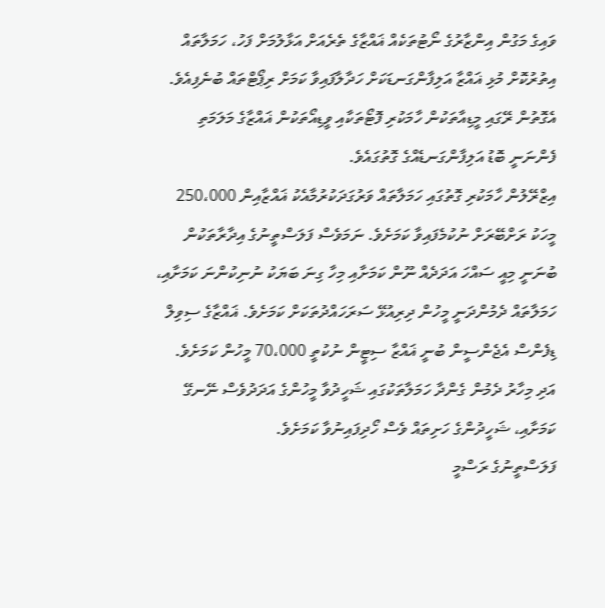ވައިގެ މަގުން އިންޒާރުގެ ނޯޓުތަކެއް ޣައްޒާގެ ތެރެއަށް އަޅާލުމަށް ފަހު، ހަމަލާތައް އިތުރުކޮށް މުޅި ޣައްޒާ އަލިފާންގަނޑަކަށް ހަދާލާފައިވާ ކަމަށް ރިޕޯޓްތައް ބުނެފިއެވެ. އެގޮތުން ރޭގައި މީޑިއާތަކުން ހާމަކުރި ފޮޓޯތަކާއި ވީޑިއޯތަކުން ޣައްޒާގެ މަލަމަތި ފެންނަނީ ބޮޑު އަލިފާންގަނޑެއްގެ ގޮތުގައެވެ.
އިޒްރޭލުން ހާމަކުރި ގޮތުގައި ހަމަލާތައް ވަރުގަދަކުރުމާއެކު ޣައްޒާއިން 250،000 މީހަކު ރަށްބޭރަށް ނުކުމެފައިވާ ކަމަށެވެ. ނަމަވެސް ފަލަސްތީނުގެ އިދާރާތަކުން ބުނަނީ މިއީ ސައްހަ އަދަދެއް ނޫން ކަމަށާއި މިހާ ގިނަ ބަޔަކު ނުނިކުންނަ ކަމަށާއި، ހަމަލާތައް ދެމުންދަނީ މީހުން ދިރިއުޅޭ ސަރަހައްދުތަކަށް ކަމަށެވެ. ޣައްޒާގެ ސިވިލް ޑިފެންސް އެޖެންސީން ބުނީ ޣައްޒާ ސިޓީން ނުކުތީ 70،000 މީހުން ކަމަށެވެ. އަދި މިހާރު ދެމުން ގެންދާ ހަމަލާތަކުގައި ޝަހީދުވާ މީހުންގެ އަދަދުވެސް ނޭނގޭ ކަމަށާއި، ޝަހީދުންގެ ހަށިތައް ވެސް ހޯދިފައިނުވާ ކަމަށެވެ.
ފަލަސްތީނުގެ ރަސްމީ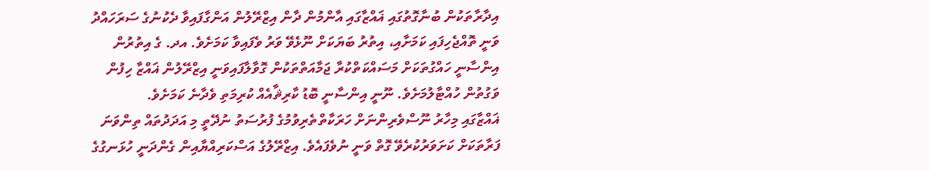އިދާރާތަކުން ބުނާގޮތުގައި ޣައްޒާގައި އާންމުން ދާން އިޒްރޭލުން އަންގާފައިވާ ދެކުނުގެ ސަރަހައްދު ވަނީ ތޮއްޖެހިފައި ކަމަށާއި، އިތުރު ބަޔަކަށް ނޫޅެވޭ ވަރު ވެފައިވާ ކަމަށެވެ. އދ. ގެ އިތުރުން އިންސާނީ ހައްގުތަކަށް މަސައްކަތްކުރާ ޖަމާއަތްތަކުން ގޮވާލާފައިވަނީ އިޒްރޭލުން ޣައްޒާ ހިފުން ވަގުތުން ހުއްޓާލުމަށެވެ. ނޫނީ އިންސާނީ ބޮޑު ކާރިޘާއެއް ކުރިމަތި ވެދާނެ ކަމަށެވެ.
ޣައްޒާގައި މިހާރު ނޫސްވެރިންނަށް ހަރަކާތްތެރިވުމުގެ ފުރުސަތު ނުދޭތީ މި އަދަދުތައް ތިންވަނަ ފަރާތަކަށް ކަށަވަރުކުރެވޭ ގޮތް ވަނީ ނުވެފައެވެ. އިޒްރޭލުގެ އަސްކަރިއްޔާއިން ގެންދަނީ ހުޅަނގުގެ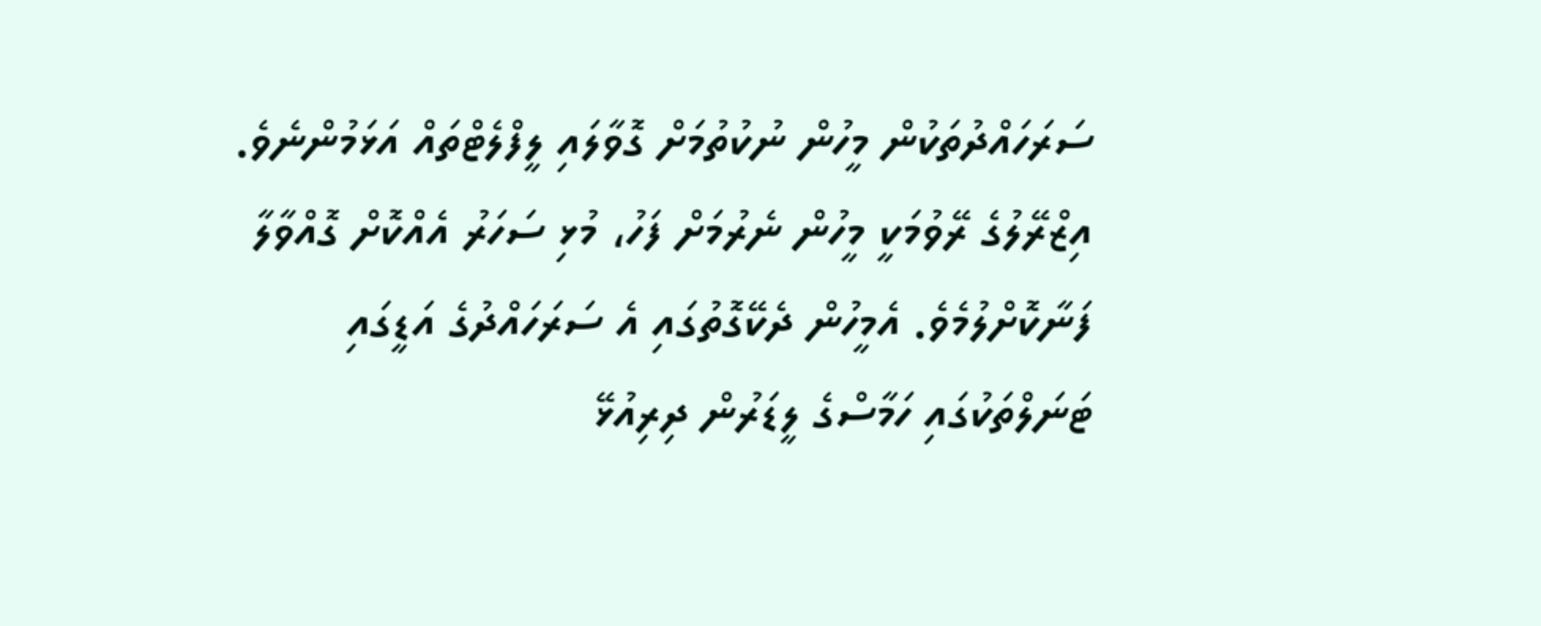ސަރަހައްދުތަކުން މީހުން ނުކުތުމަށް ގޮވާލައި ލީފްލެޓްތައް އަޅަމުންނެވެ. އިޒްރޭލުގެ ރޭވުމަކީ މީހުން ނެރުމަށް ފަހު، މުޅި ސަހަރު އެއްކޮށް ގޮއްވާލާ ފަނާކޮށްލުމެވެ. އެމީހުން ދެކޭގޮތުގައި އެ ސަރަހައްދުގެ އަޑީގައި ޓަނަލްތަކުގައި ހަމާސްގެ ލީޑަރުން ދިރިއުޅޭ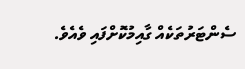ސެންޓަރުތަކެއް ގާއިމުކޮށްފައި ވެއެވެ.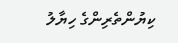ކިޔުންތެރިންގެ ހިޔާލު